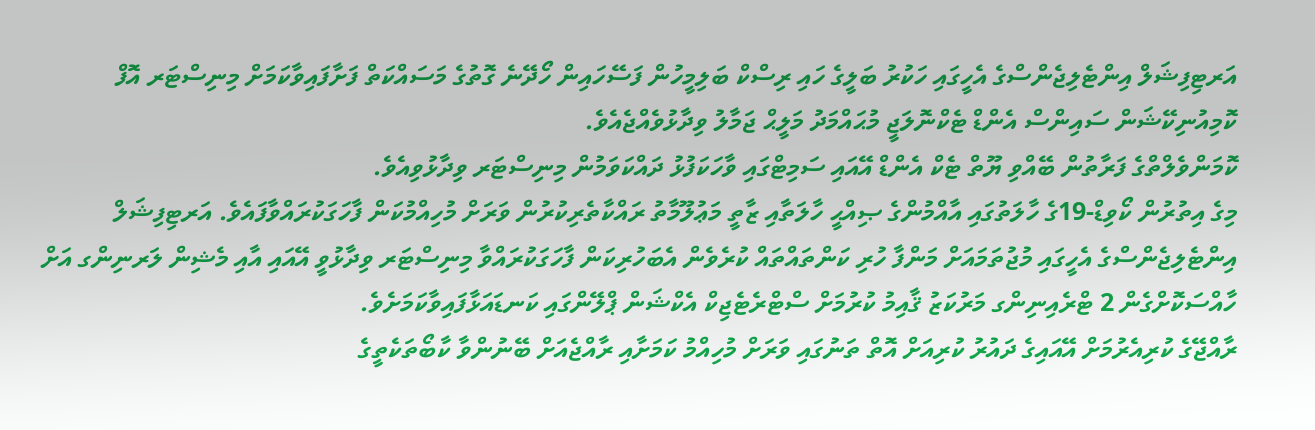އަރޓިފިޝަލް އިންޓެލިޖެންސްގެ އެހީގައި ހަކުރު ބަލީގެ ހައި ރިސްކް ބަލިމީހުން ފަސޭހައިން ހޯދޭނެ ގޮތުގެ މަސައްކަތް ފަށާފައިވާކަމަށް މިނިސްޓަރ އޮފް ކޮމިއުނިކޭޝަން ސައިންސް އެންޑް ޓެކްނޮލަޖީ މުޙައްމަދު މަލީޙް ޖަމާލު ވިދާޅުވެއްޖެއެވެ.
ކޮމަންވެލްތްގެ ފަރާތުން ބޭއްވި ޔޫތް ޓެކް އެންޑް އޭއައި ސަމިޓްގައި ވާހަކަފުޅު ދައްކަވަމުން މިނިސްޓަރ ވިދާޅުވިއެވެ.
މިގެ އިތުރުން ކޯވިޑް-19ގެ ހާލަތުގައި އާއްމުންގެ ޞިއްޙީ ހާލަތާއި ޒާތީ މަޢުލޫމާތު ރައްކާތެރިކުރުން ވަރަށް މުހިއްމުކަން ފާހަގަކުރައްވާފައެވެ. އަރޓިފިޝަލް އިންޓެލިޖެންސްގެ އެހީގައި މުޖުތަމައަށް މަންފާ ހުރި ކަންތައްތައް ކުރެވެން އެބަހުރިކަން ފާހަގަކުރައްވާ މިނިސްޓަރ ވިދާޅުވީ އޭއައި އާއި މެޝިން ލަރނިންގ އަށް ހާއްސަކޮށްގެން 2 ޓްރެއިނިންގ މަރުކަޒު ޤާއިމު ކުރުމަށް ސްޓްރެޓެޖިކް އެކްޝަން ޕްލޭންގައި ކަނޑައަޅާފައިވާކަމަށެވެ.
ރާއްޖޭގެ ކުރިއެރުމަށް އޭއައިގެ ދައުރު ކުރިއަށް އޮތް ތަނުގައި ވަރަށް މުހިއްމު ކަމަށާއި ރާއްޖެއަށް ބޭނުންވާ ކާބޯތަކެތީގެ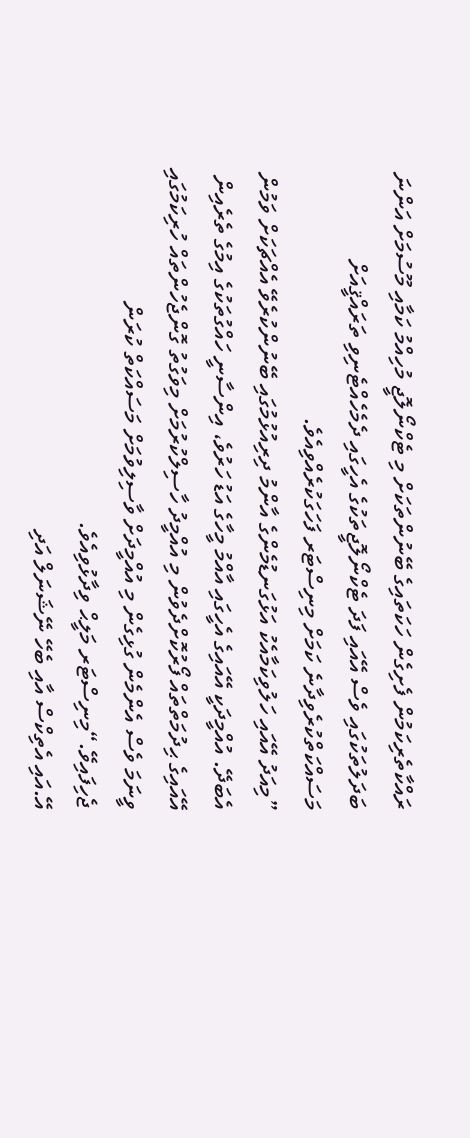ރައްކާތެރިކަމުން ފެށިގެން ހަކަތައިގެ ބޭނުންތަކަށް މި ޓެކްނޯލޮޖީ މުހިއްމު ކަމާއި މޫސުމަށް އަންނަ ބަދަލުތަކުގައި ވެސް އޭއައި ފަދަ ޓެކްނޯލޮޖީތަކުގެ އެހީގައި ދެމެހެއްޓެނިވި ތަރައްޤީއަށް މަސައްކަތްކުރެވިދާނެ ކަމަށް މިނިސްޓަރ ފަހަގަކުރެއްވިއެވެ.
”މިއަދު އޭއައި ހަލުވިކަމާއެކު އަޅުގަނޑުމެންގެ އާންމު ދިރިއުޅުމުގައި ބޭނުންކުރެވޭ އެއްޗަކަށް ވަމުން އެބަދޭ. އުއްމީދަކީ އޭއައިގެ އެހީގައި އާއްމު މީހާގެ އަޑު ހަރުވެ، އިންސާނީ ހައްގުތަކުގެ އިމުގެ ތެރެއިން އޭއައިގެ ޙިދުމަތްތައް ފޯރުކޮށްދެވުން މި އުއްމީދު ހާސިލްކުރުމަށް މިވަގުތު ގޮންޖެހުންތައް ހުރިކަމުގައި ވީނަމަ ވެސް އެންމެން ގުޅިގެން މި އުއްމީދަށް ވާސިލިވުމަށް މަސައްކަތް ކުރަން ޖެހިފައިވޭ.“މިނިސްޓަރ މަލީޙް ވިދާޅުވިއެވެ.
އޭ.އައި އެތިކްސް އާއި ބެހޭ ނޭޝަނަލް އަދި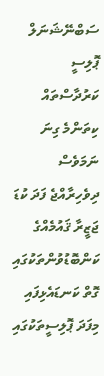ސަބްނޭޝަނަލް ޕޮލިސީ ކަރުދާސްތައް ކިތަންމެ ގިނަ ނަމަވެސް ދިވެހިރާއްޖެ ފަދަ ކުޑަ ޖަޒީރާ ޤައުމެއްގެ ކަންބޮޑުވުންތަކުގައި ގޮތް ކަނޑައެޅިފައި މިފަދަ ޕޮލިސީތަކުގައި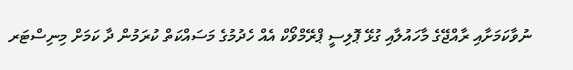ނުވާކަމަށާއި ރާއްޖޭގެ މާހައުލާއި ގުޅޭ ޕޮލިސީ ޕްރޭމްވޯކް އެއް ހެދުމުގެ މަސައްކަތް ކުރަމުން ދާ ކަމަށް މިނިސްޓަރ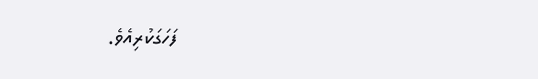ފަހަގަކުރިއެވެ.